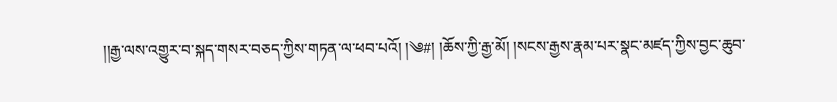།།རྒྱ་ལས་འགྱུར་བ་སྐད་གསར་བཅད་ཀྱིས་གཏན་ལ་ཕབ་པའོ། །༄#། །ཆོས་ཀྱི་རྒྱ་མོ། །སངས་རྒྱས་རྣམ་པར་སྣང་མཛད་ཀྱིས་བྱང་ཆུབ་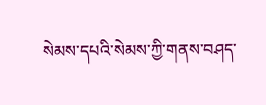སེམས་དཔའི་སེམས་ཀྱི་གནས་བཤད་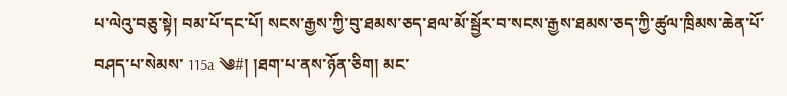པ་ལེའུ་བཅུ་སྟེ། བམ་པོ་དང་པོ། སངས་རྒྱས་ཀྱི་བུ་ཐམས་ཅད་ཐལ་མོ་སྦྱོར་བ་སངས་རྒྱས་ཐམས་ཅད་ཀྱི་ཚུལ་ཁྲིམས་ཆེན་པོ་བཤད་པ་སེམས་ 115a ༄#། །ཐག་པ་ནས་ཉོན་ཅིག། མང་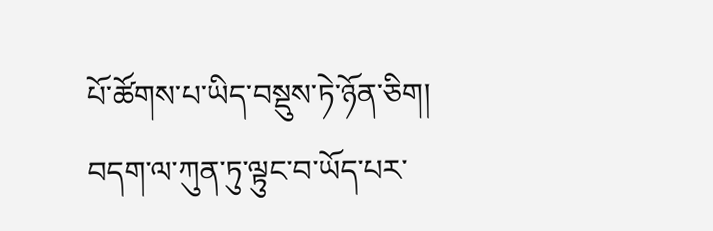པོ་ཚོགས་པ་ཡིད་བསྡུས་ཏེ་ཉོན་ཅིག། བདག་ལ་ཀུན་ཏུ་ལྟུང་བ་ཡོད་པར་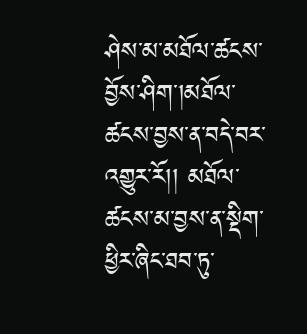ཤེས་མ་མཐོལ་ཚངས་བྱོས་ཤིག་།མཐོལ་ཚངས་བྱས་ན་བདེ་བར་འགྱུར་རོ།། མཐོལ་ཚངས་མ་བྱས་ན་སྡིག་ཕྱིར་ཞིང་ཐབ་ཏུ་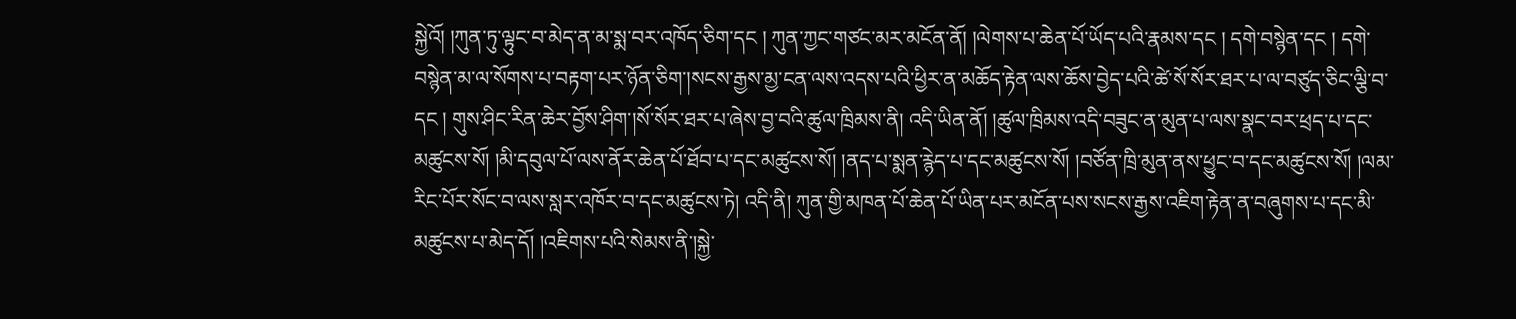སྐྱེའོ། །ཀུན་ཏུ་ལྟུང་བ་མེད་ན་མ་སྨ་བར་འཁོད་ཅིག་དང ། ཀུན་ཀྱང་གཙང་མར་མངོན་ནོ། །ལེགས་པ་ཆེན་པོ་ཡོད་པའི་རྣམས་དང ། དགེ་བསྙེན་དང ། དགེ་བསྙེན་མ་ལ་སོགས་པ་བརྟག་པར་ཉོན་ཅིག་།སངས་རྒྱས་མྱ་ངན་ལས་འདས་པའི་ཕྱིར་ན་མཆོད་རྟེན་ལས་ཆོས་བྱེད་པའི་ཚེ་སོ་སོར་ཐར་པ་ལ་བཙུད་ཅིང་ལྕི་བ་དང ། གུས་ཤིང་རིན་ཆེར་བྱོས་ཤིག་།སོ་སོར་ཐར་པ་ཞེས་བྱ་བའི་ཚུལ་ཁྲིམས་ནི། འདི་ཡིན་ནོ། །ཚུལ་ཁྲིམས་འདི་བཟུང་ན་མུན་པ་ལས་སྣང་བར་ཕྲད་པ་དང་མཚུངས་སོ། །མི་དབུལ་པོ་ལས་ནོར་ཆེན་པོ་ཐོབ་པ་དང་མཚུངས་སོ། །ནད་པ་སྨན་རྙེད་པ་དང་མཚུངས་སོ། །བཙོན་ཁྲི་མུན་ནས་ཕྱུང་བ་དང་མཚུངས་སོ། །ལམ་རིང་པོར་སོང་བ་ལས་སླར་འཁོར་བ་དང་མཚུངས་ཏེ། འདི་ནི། ཀུན་གྱི་མཁན་པོ་ཆེན་པོ་ཡིན་པར་མངོན་པས་སངས་རྒྱས་འཇིག་རྟེན་ན་བཞུགས་པ་དང་མི་མཚུངས་པ་མེད་དོ། །འཇིགས་པའི་སེམས་ནི་།སྐྱེ་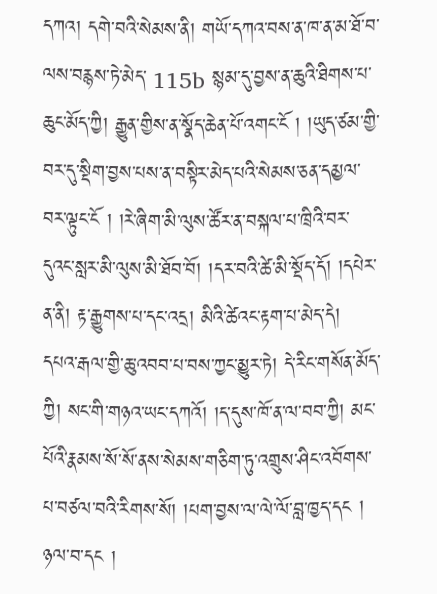དཀའ། དགེ་བའི་སེམས་ནི། གཡོ་དཀའ་བས་ན་ཁ་ན་མ་ཐོ་བ་ལས་བརྙས་ཏེ་མེད་ 115b སྙམ་དུ་བྱས་ན་ཆུའི་ཐིགས་པ་ཆུང་མོད་ཀྱི། རྒྱུན་གྱིས་ན་སྣོད་ཆེན་པོ་འགང་ངོ ། །ཡུད་ཙམ་གྱི་བར་དུ་སྡིག་བྱས་པས་ན་བསྟིར་མེད་པའི་སེམས་ཅན་དམྱལ་བར་ལྟུང་ངོ ། །རེ་ཞིག་མི་ལུས་ཚོར་ན་བསྐལ་པ་ཁྲིའི་བར་དུའང་སླར་མི་ལུས་མི་ཐོབ་བོ། །དར་བའི་ཚེ་མི་སྡོད་དོ། །དཔེར་ན་ནི། རྟ་རྒྱུགས་པ་དང་འདྲ། མིའི་ཚེའང་རྟག་པ་མེད་དེ། དཔའ་རྒལ་གྱི་ཆུ་འབབ་པ་བས་ཀྱང་མྱུར་ཏེ། དེ་རིང་གསོན་མོད་ཀྱི། སང་གི་གཉའ་ཡང་དཀའོ། །ད་དུས་ཁོ་ན་ལ་བབ་ཀྱི། མང་པོའི་རྣམས་སོ་སོ་ནས་སེམས་གཅིག་ཏུ་འགྲུས་ཤིང་འབོགས་པ་བཙལ་བའི་རིགས་སོ། །པག་བྱས་ལ་ལེ་ལོ་བླ་ཁྱད་དང ། ཉལ་བ་དང །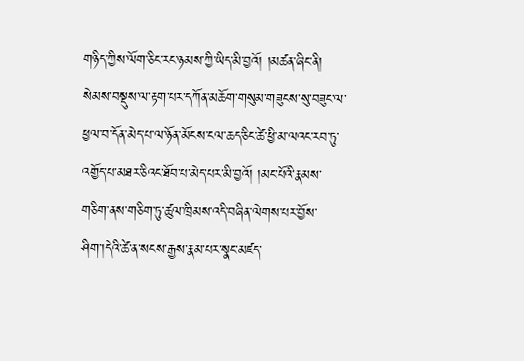གཉིད་ཀྱིས་ལོག་ཅིང་རང་ཉམས་ཀྱི་ཡིད་མི་བྱའོ། །མཚན་ཞིང་ནི། སེམས་བསྡུས་ལ་རྟག་པར་དཀོན་མཆོག་གསུམ་གཟུངས་སུ་བཟུང་ལ་ཕྱལ་བ་དོན་མེད་པ་ལ་ཉོན་མོངས་ངལ་ཆད་ཅིང་ཚེ་ཕྱི་མ་ལའང་རབ་ཏུ་འགྱོད་པ་མཐར་ཅིའང་ཐོབ་པ་མེད་པར་མི་བྱའོ། །མང་པོའི་རྣམས་གཅིག་ནས་གཅིག་ཏུ་ཚུལ་ཁྲིམས་འདི་བཞིན་ལེགས་པར་བྱོས་ཤིག་།དེའི་ཚེ་ན་སངས་རྒྱས་རྣམ་པར་སྣང་མཛད་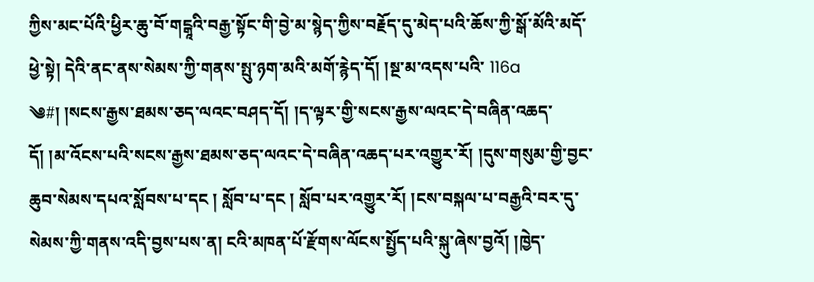ཀྱིས་མང་པོའི་ཕྱིར་ཆུ་བོ་གངྒཱའི་བརྒྱ་སྟོང་གི་བྱེ་མ་སྙེད་ཀྱིས་བརྗོད་དུ་མེད་པའི་ཆོས་ཀྱི་སྒོ་མོའི་མདོ་ཕྱེ་སྟེ། དེའི་ནང་ནས་སེམས་ཀྱི་གནས་སྤུ་ཉག་མའི་མགོ་རྙེད་དོ། །སྔ་མ་འདས་པའི་ 116a ༄#། །སངས་རྒྱས་ཐམས་ཅད་ལའང་བཤད་དོ། །ད་ལྟར་གྱི་སངས་རྒྱས་ལའང་དེ་བཞིན་འཆད་དོ། །མ་འོངས་པའི་སངས་རྒྱས་ཐམས་ཅད་ལའང་དེ་བཞིན་འཆད་པར་འགྱུར་རོ། །དུས་གསུམ་གྱི་བྱང་ཆུབ་སེམས་དཔའ་སློབས་པ་དང ། སློབ་པ་དང ། སློབ་པར་འགྱུར་རོ། །ངས་བསྐལ་པ་བརྒྱའི་བར་དུ་སེམས་ཀྱི་གནས་འདི་བྱས་པས་ན། ངའི་མཁན་པོ་རྫོགས་ལོངས་སྤྱོད་པའི་སྐུ་ཞེས་བྱའོ། །ཁྱེད་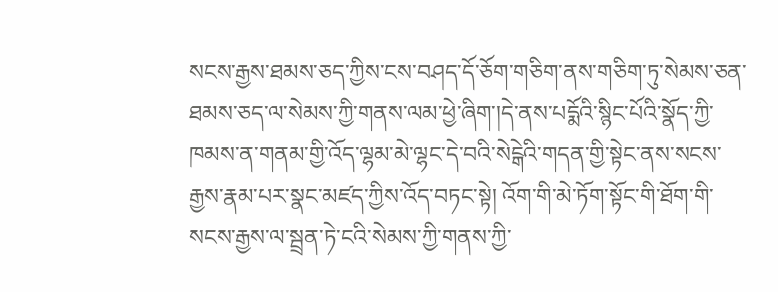སངས་རྒྱས་ཐམས་ཅད་ཀྱིས་ངས་བཤད་དོ་ཅོག་གཅིག་ནས་གཅིག་ཏུ་སེམས་ཅན་ཐམས་ཅད་ལ་སེམས་ཀྱི་གནས་ལམ་ཕྱེ་ཞིག་།དེ་ནས་པདྨོའི་སྙིང་པོའི་སྣོད་ཀྱི་ཁམས་ན་གནམ་གྱི་འོད་ལྷམ་མེ་ལྷང་དེ་བའི་སེངྒེའི་གདན་གྱི་སྟེང་ནས་སངས་རྒྱས་རྣམ་པར་སྣང་མཛད་ཀྱིས་འོད་བཏང་སྟེ། འོག་གི་མེ་ཏོག་སྟོང་གི་ཐོག་གི་སངས་རྒྱས་ལ་སྦྲན་ཏེ་ངའི་སེམས་ཀྱི་གནས་ཀྱི་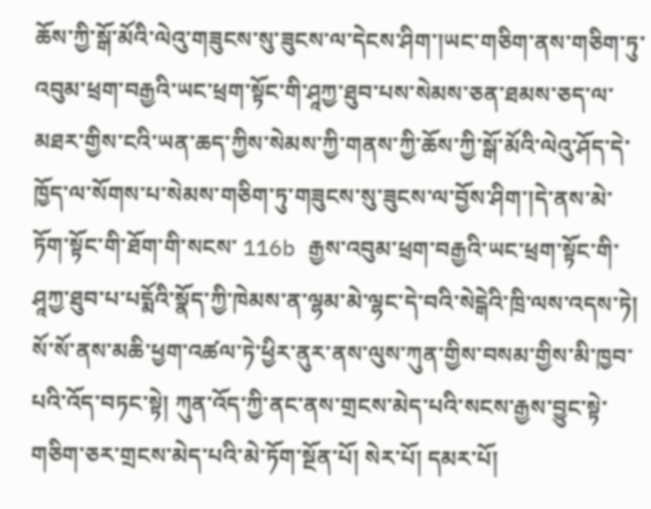ཆོས་ཀྱི་སྒོ་མོའི་ལེའུ་གཟུངས་སུ་ཟུངས་ལ་དེངས་ཤིག་།ཡང་གཅིག་ནས་གཅིག་ཏུ་འབུམ་ཕྲག་བརྒྱའི་ཡང་ཕྲག་སྟོང་གི་ཤཱཀྱ་ཐུབ་པས་སེམས་ཅན་ཐམས་ཅད་ལ་མཐར་གྱིས་ངའི་ཡན་ཆད་ཀྱིས་སེམས་ཀྱི་གནས་ཀྱི་ཆོས་ཀྱི་སྒོ་མོའི་ལེའུ་ཤོད་དེ་ཁྱོད་ལ་སོགས་པ་སེམས་གཅིག་ཏུ་གཟུངས་སུ་ཟུངས་ལ་བྱོས་ཤིག་།དེ་ནས་མེ་ཏོག་སྟོང་གི་ཐོག་གི་སངས་ 116b རྒྱས་འབུམ་ཕྲག་བརྒྱའི་ཡང་ཕྲག་སྟོང་གི་ཤཱཀྱ་ཐུབ་པ་པདྨོའི་སྣོད་ཀྱི་ཁེམས་ན་ལྷམ་མེ་ལྷང་དེ་བའི་སེངྒེའི་ཁྲི་ལས་འདས་ཏེ། སོ་སོ་ནས་མཆི་ཕྱག་འཚལ་ཏེ་ཕྱིར་ནུར་ནས་ལུས་ཀུན་གྱིས་བསམ་གྱིས་མི་ཁྱབ་པའི་འོད་བཏང་སྟེ། ཀུན་འོད་ཀྱི་ནང་ནས་གྲངས་མེད་པའི་སངས་རྒྱས་བྱུང་སྟེ་གཅིག་ཅར་གྲངས་མེད་པའི་མེ་ཏོག་སྔོན་པོ། སེར་པོ། དམར་པོ།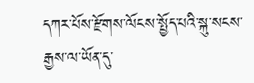དཀར་པོས་རྫོགས་ལོངས་སྤྱོད་པའི་སྐུ་སངས་རྒྱས་ལ་ཡོན་དུ་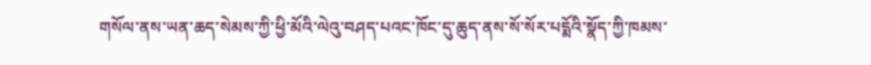གསོལ་ནས་ཡན་ཆད་སེམས་ཀྱི་ཕྱི་མོའི་ལེའུ་བཤད་པའང་ཁོང་དུ་ཆུད་ནས་སོ་སོར་པདྨོའི་སྣོད་ཀྱི་ཁམས་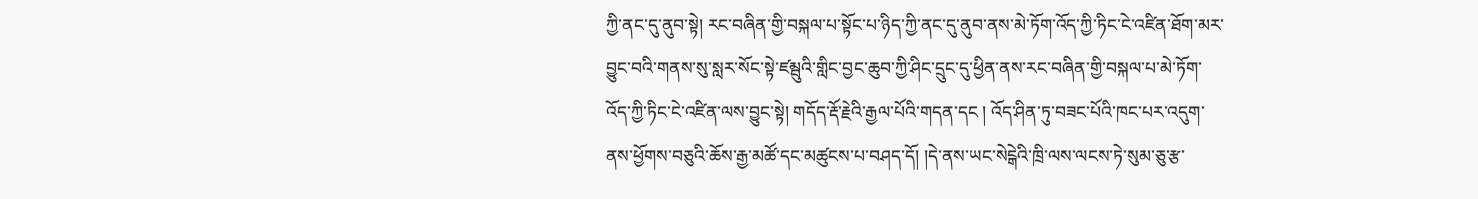ཀྱི་ནང་དུ་ནུབ་སྟེ། རང་བཞིན་གྱི་བསྐལ་པ་སྟོང་པ་ཉིད་ཀྱི་ནང་དུ་ནུབ་ནས་མེ་ཏོག་འོད་ཀྱི་ཏིང་ངེ་འཛིན་ཐོག་མར་བྱུང་བའི་གནས་སུ་སླར་སོང་སྟེ་ཛམྦུའི་གླིང་བྱང་ཆུབ་ཀྱི་ཤིང་དྲུང་དུ་ཕྱིན་ནས་རང་བཞིན་གྱི་བསྐལ་པ་མེ་ཏོག་འོད་ཀྱི་ཏིང་ངེ་འཛིན་ལས་བྱུང་སྟེ། གདོད་རྡོ་རྗེའི་རྒྱལ་པོའི་གདན་དང ། འོད་ཤིན་ཏུ་བཟང་པོའི་ཁང་པར་འདུག་ནས་ཕྱོགས་བཅུའི་ཆོས་རྒྱ་མཚོ་དང་མཚུངས་པ་བཤད་དོ། །དེ་ནས་ཡང་སེངྒེའི་ཁྲི་ལས་ལངས་ཏེ་སུམ་ཅུ་རྩ་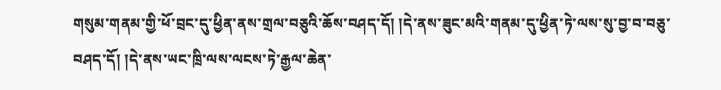གསུམ་གནམ་གྱི་ཕོ་བྲང་དུ་ཕྱིན་ནས་གྲལ་བཅུའི་ཆོས་བཤད་དོ། །དེ་ནས་ཟུང་མའི་གནམ་དུ་ཕྱིན་ཏེ་ལས་སུ་བྱ་བ་བཅུ་བཤད་དོ། །དེ་ནས་ཡང་ཁྲི་ལས་ལངས་ཏེ་རྒྱལ་ཆེན་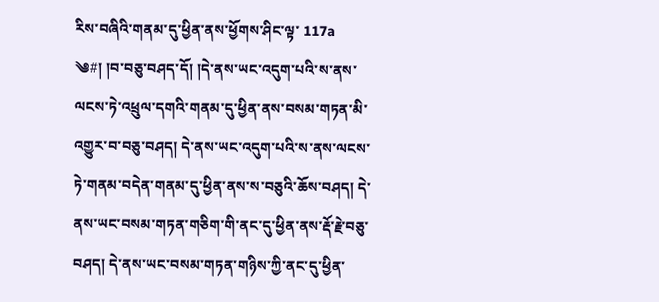རིས་བཞིའི་གནམ་དུ་ཕྱིན་ནས་ཕྱོགས་ཤིང་ལྟ་ 117a ༄#། །བ་བཅུ་བཤད་དོ། །དེ་ནས་ཡང་འདུག་པའི་ས་ནས་ལངས་ཏེ་འཕྲུལ་དགའི་གནམ་དུ་ཕྱིན་ནས་བསམ་གཏན་མི་འགྱུར་བ་བཅུ་བཤད། དེ་ནས་ཡང་འདུག་པའི་ས་ནས་ལངས་ཏེ་གནམ་བདེན་གནམ་དུ་ཕྱིན་ནས་ས་བཅུའི་ཆོས་བཤད། དེ་ནས་ཡང་བསམ་གཏན་གཅིག་གི་ནང་དུ་ཕྱིན་ནས་རྡོ་རྗེ་བཅུ་བཤད། དེ་ནས་ཡང་བསམ་གཏན་གཉིས་ཀྱི་ནང་དུ་ཕྱིན་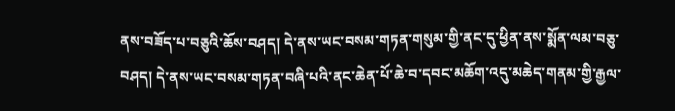ནས་བཟོད་པ་བཅུའི་ཆོས་བཤད། དེ་ནས་ཡང་བསམ་གཏན་གསུམ་གྱི་ནང་དུ་ཕྱིན་ནས་སྨོན་ལམ་བཅུ་བཤད། དེ་ནས་ཡང་བསམ་གཏན་བཞི་པའི་ནང་ཆེན་པོ་ཆེ་བ་དབང་མཆོག་འདུ་མཆེད་གནམ་གྱི་རྒྱལ་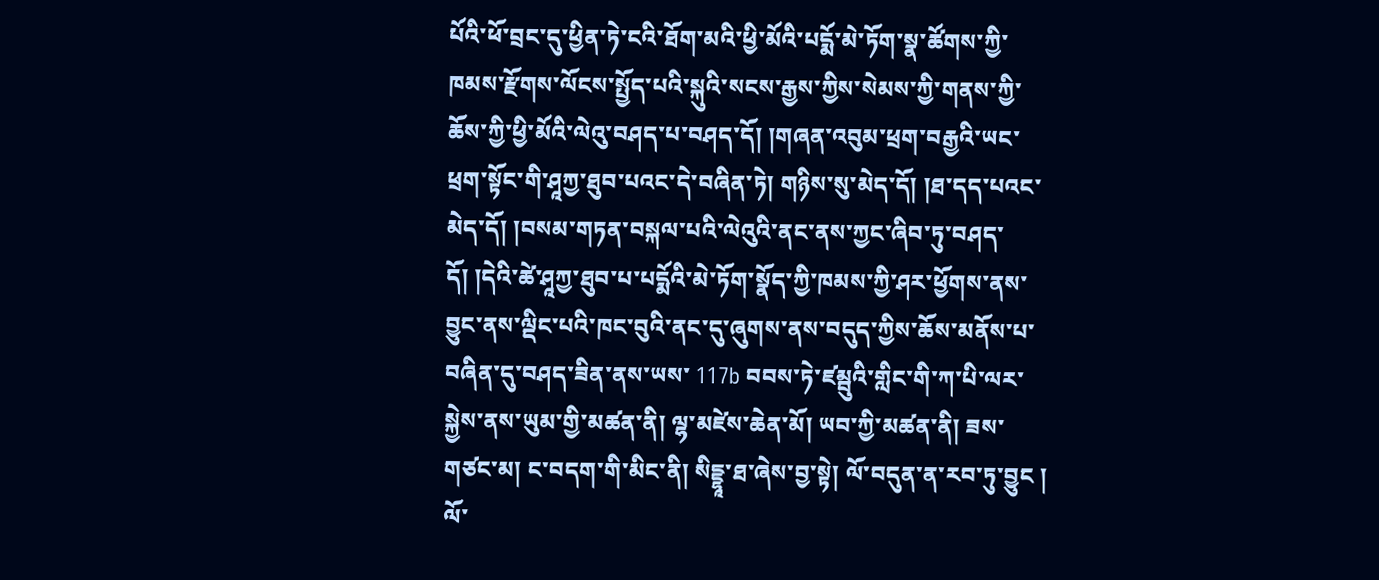པོའི་ཕོ་བྲང་དུ་ཕྱིན་ཏེ་ངའི་ཐོག་མའི་ཕྱི་མོའི་པདྨོ་མེ་ཏོག་སྣ་ཚོགས་ཀྱི་ཁམས་རྫོགས་ལོངས་སྤྱོད་པའི་སྐུའི་སངས་རྒྱས་ཀྱིས་སེམས་ཀྱི་གནས་ཀྱི་ཆོས་ཀྱི་ཕྱི་མོའི་ལེའུ་བཤད་པ་བཤད་དོ། །གཞན་འབུམ་ཕྲག་བརྒྱའི་ཡང་ཕྲག་སྟོང་གི་ཤཱཀྱ་ཐུབ་པའང་དེ་བཞིན་ཏེ། གཉིས་སུ་མེད་དོ། །ཐ་དད་པའང་མེད་དོ། །བསམ་གཏན་བསྐལ་པའི་ལེའུའི་ནང་ནས་ཀྱང་ཞིབ་ཏུ་བཤད་དོ། །དེའི་ཚེ་ཤཱཀྱ་ཐུབ་པ་པདྨོའི་མེ་ཏོག་སྣོད་ཀྱི་ཁམས་ཀྱི་ཤར་ཕྱོགས་ནས་བྱུང་ནས་ལྡིང་པའི་ཁང་བུའི་ནང་དུ་ཞུགས་ནས་བདུད་ཀྱིས་ཆོས་མནོས་པ་བཞིན་དུ་བཤད་ཟིན་ནས་ཡས་ 117b བབས་ཏེ་ཛམྦུའི་གླིང་གི་ཀ་པི་ལར་སྐྱེས་ནས་ཡུམ་གྱི་མཚན་ནི། ལྷ་མཛེས་ཆེན་མོ། ཡབ་ཀྱི་མཚན་ནི། ཟས་གཙང་མ། ང་བདག་གི་མིང་ནི། སིདྡྷཱ་ཐ་ཞེས་བྱ་སྟེ། ལོ་བདུན་ན་རབ་ཏུ་བྱུང ། ལོ་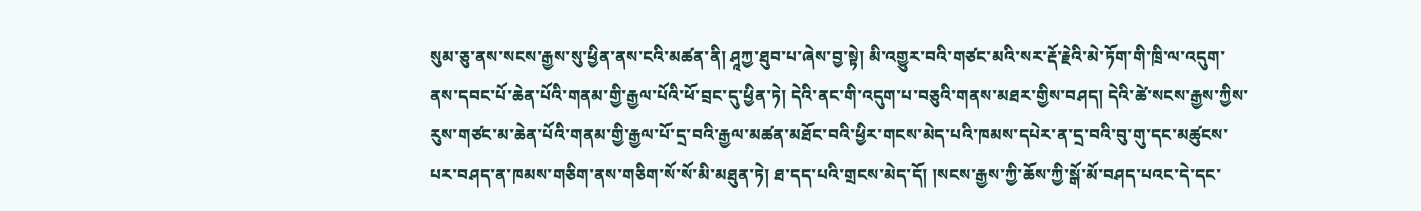སུམ་ཅུ་ནས་སངས་རྒྱས་སུ་ཕྱིན་ནས་ངའི་མཚན་ནི། ཤཱཀྱ་ཐུབ་པ་ཞེས་བྱ་སྟེ། མི་འགྱུར་བའི་གཙང་མའི་སར་རྡོ་རྗེའི་མེ་ཏོག་གི་ཁྲི་ལ་འདུག་ནས་དབང་པོ་ཆེན་པོའི་གནམ་གྱི་རྒྱལ་པོའི་ཕོ་བྲང་དུ་ཕྱིན་ཏེ། དེའི་ནང་གི་འདུག་པ་བཅུའི་གནས་མཐར་གྱིས་བཤད། དེའི་ཚེ་སངས་རྒྱས་ཀྱིས་རུས་གཙང་མ་ཆེན་པོའི་གནམ་གྱི་རྒྱལ་པོ་དྲ་བའི་རྒྱལ་མཚན་མཐོང་བའི་ཕྱིར་གངས་མེད་པའི་ཁམས་དཔེར་ན་དྲ་བའི་བུ་གུ་དང་མཚུངས་པར་བཤད་ན་ཁམས་གཅིག་ནས་གཅིག་སོ་སོ་མི་མཐུན་ཏེ། ཐ་དད་པའི་གྲངས་མེད་དོ། །སངས་རྒྱས་ཀྱི་ཆོས་ཀྱི་སྒོ་མོ་བཤད་པའང་དེ་དང་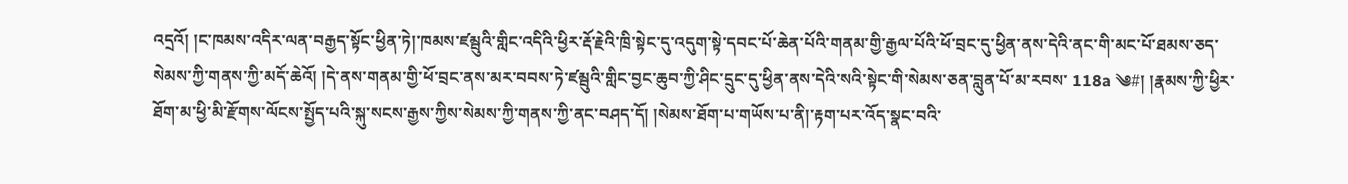འདྲའོ། །ང་ཁམས་འདིར་ལན་བརྒྱད་སྟོང་ཕྱིན་ཏེ།་ཁམས་ཛམྦུའི་གླིང་འདིའི་ཕྱིར་རྡོ་རྗེའི་ཁྲི་སྟེང་དུ་འདུག་སྟེ་དབང་པོ་ཆེན་པོའི་གནམ་གྱི་རྒྱལ་པོའི་ཕོ་བྲང་དུ་ཕྱིན་ནས་དེའི་ནང་གི་མང་པོ་ཐམས་ཅད་སེམས་ཀྱི་གནས་ཀྱི་མདོ་ཆེའོ། །དེ་ནས་གནམ་གྱི་ཕོ་བྲང་ནས་མར་བབས་ཏེ་ཛམྦུའི་གླིང་བྱང་ཆུབ་ཀྱི་ཤིང་དྲུང་དུ་ཕྱིན་ནས་དེའི་སའི་སྟེང་གི་སེམས་ཅན་བླུན་པོ་མ་རབས་ 118a ༄#། །རྣམས་ཀྱི་ཕྱིར་ཐོག་མ་ཕྱི་མི་རྫོགས་ལོངས་སྤྱོད་པའི་སྐུ་སངས་རྒྱས་ཀྱིས་སེམས་ཀྱི་གནས་ཀྱི་ནང་བཤད་དོ། །སེམས་ཐོག་པ་གཡོས་པ་ནི།་རྟག་པར་འོད་སྣང་བའི་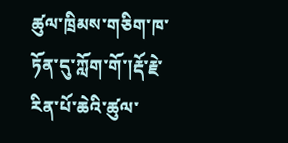ཚུལ་ཁྲིམས་གཅིག་ཁ་ཏོན་དུ་ཀློག་གོ་།རྡོ་རྗེ་རིན་པོ་ཆེའི་ཚུལ་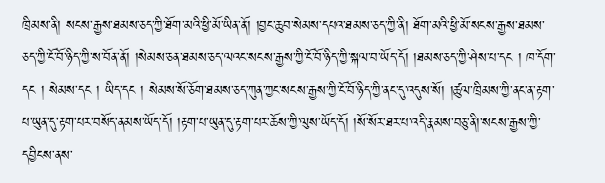ཁྲིམས་ནི། སངས་རྒྱས་ཐམས་ཅད་ཀྱི་ཐོག་མའི་ཕྱི་མོ་ཡིན་ནོ། །བྱང་ཆུབ་སེམས་དཔའ་ཐམས་ཅད་ཀྱི་ནི། ཐོག་མའི་ཕྱི་མོ་སངས་རྒྱས་ཐམས་ཅད་ཀྱི་ངོ་བོ་ཉིད་ཀྱི་ས་བོན་ནོ། །སེམས་ཅན་ཐམས་ཅད་ལའང་སངས་རྒྱས་ཀྱི་ངོ་བོ་ཉིད་ཀྱི་སྐལ་བ་ཡོད་དོ། །ཐམས་ཅད་ཀྱི་ཤེས་པ་དང ། ཁ་དོག་དང ། སེམས་དང ། ཡིད་དང ། སེམས་སོ་ཅོག་ཐམས་ཅད་ཀུན་ཀྱང་སངས་རྒྱས་ཀྱི་ངོ་བོ་ཉིད་ཀྱི་ནང་དུ་འདུས་སོ། །ཚུལ་ཁྲིམས་ཀྱི་ནང་ན་རྟག་པ་ཡུན་དུ་རྟག་པར་བསོད་ནམས་ཡོད་དོ། །རྟག་པ་ཡུན་དུ་རྟག་པར་ཆོས་ཀྱི་ལུས་ཡོད་དོ། །སོ་སོར་ཐར་པ་འདི་རྣམས་བཅུ་ནི།་སངས་རྒྱས་ཀྱི་དབྱིངས་ནས་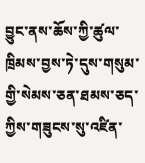བྱུང་ནས་ཆོས་ཀྱི་ཚུལ་ཁྲིམས་བྱས་ཏེ་དུས་གསུམ་གྱི་སེམས་ཅན་ཐམས་ཅད་ཀྱིས་གཟུངས་སུ་འཛིན་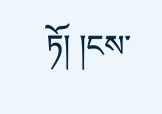ཏོ། །ངས་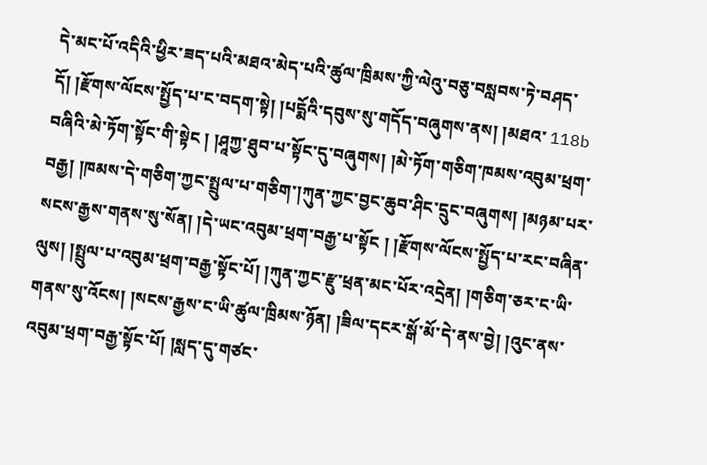དེ་མང་པོ་འདིའི་ཕྱིར་ཟད་པའི་མཐའ་མེད་པའི་ཚུལ་ཁྲིམས་ཀྱི་ལེའུ་བཅུ་བསླབས་ཏེ་བཤད་དོ། །རྫོགས་ལོངས་སྤྱོད་པ་ང་བདག་སྟེ། །པདྨོའི་དབུས་སུ་གདོད་བཞུགས་ནས། །མཐའ་ 118b བཞིའི་མེ་ཏོག་སྟོང་གི་སྟེང ། །ཤཱཀྱ་ཐུབ་པ་སྟོང་དུ་བཞུགས། །མེ་ཏོག་གཅིག་ཁམས་འབུམ་ཕྲག་བརྒྱ། །ཁམས་དེ་གཅིག་ཀྱང་སྤྲུལ་པ་གཅིག་།ཀུན་ཀྱང་བྱང་ཆུབ་ཤིང་དྲུང་བཞུགས། །མཉམ་པར་སངས་རྒྱས་གནས་སུ་སོན། །དེ་ཡང་འབུམ་ཕྲག་བརྒྱ་པ་སྟོང ། །རྫོགས་ལོངས་སྤྱོད་པ་རང་བཞིན་ལུས། །སྤྲུལ་པ་འབུམ་ཕྲག་བརྒྱ་སྟོང་པོ། །ཀུན་ཀྱང་རྫུ་ཕྲན་མང་པོར་འདྲེན། །གཅིག་ཅར་ང་ཡི་གནས་སུ་འོངས། །སངས་རྒྱས་ང་ཡི་ཚུལ་ཁྲིམས་ཉོན། །ཟིལ་དངར་སྒོ་མོ་དེ་ནས་བྱེ། །འུང་ནས་འབུམ་ཕྲག་བརྒྱ་སྟོང་པོ། །སླད་དུ་གཙང་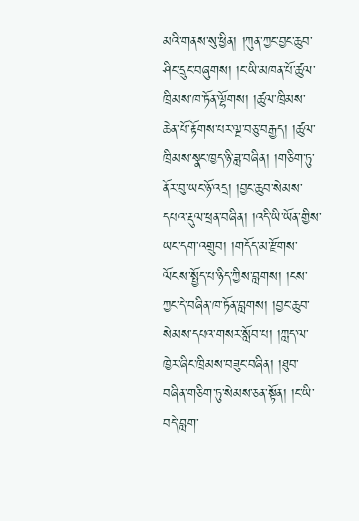མའི་གནས་སུ་ཕྱིན། །ཀུན་ཀྱང་བྱང་ཆུབ་ཤིང་དྲུང་བཞུགས། །ང་ཡི་མཁན་པོ་ཚུལ་ཁྲིམས་ཁ་ཏོན་ལྷོགས། །ཚུལ་ཁྲིམས་ཆེན་པོ་རྟོགས་པར་ལྔ་བཅུ་བརྒྱད། །ཚུལ་ཁྲིམས་སྣང་ཁྱད་ཉི་ཟླ་བཞིན། །གཅིག་ཏུ་ནོར་བུ་ཡང་ཉོ་འདྲ། །བྱང་ཆུབ་སེམས་དཔའ་རྡུལ་ཕྲན་བཞིན། །འདི་ཡི་ཡོན་གྱིས་ཡང་དག་འགྲུབ། །གདོད་མ་རྫོགས་ལོངས་སྤྱོད་པ་ཉིད་ཀྱིས་བླགས། །ངས་ཀྱང་དེ་བཞིན་ཁ་ཏོན་བླགས། །བྱང་ཆུབ་སེམས་དཔའ་གསར་སློབ་པ། །ཀླད་ལ་ཁྱེར་ཞིང་ཁྲིམས་བཟུང་བཞིན། །ཐུབ་བཞིན་གཅིག་ཏུ་སེམས་ཅན་སྟོན། །ང་ཡི་བདེ་བླག་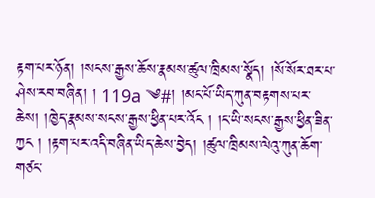རྟག་པར་ཉོན། །སངས་རྒྱས་ཆོས་རྣམས་ཚུལ་ཁྲིམས་སྣོད། །སོ་སོར་ཐར་པ་ཤེས་རབ་བཞིན། ། 119a ༄#། །མང་པོ་ཡིད་ཀུན་བརྟགས་པར་ཆེས། །ཁྱེད་རྣམས་སངས་རྒྱས་ཕྱིན་པར་འོང ། །ང་ཡི་སངས་རྒྱས་ཕྱིན་ཟིན་ཀྱང ། །རྟག་པར་འདི་བཞིན་ཡིད་ཆེས་བྱེད། །ཚུལ་ཁྲིམས་ལེའུ་ཀུན་ཆོག་གཙང་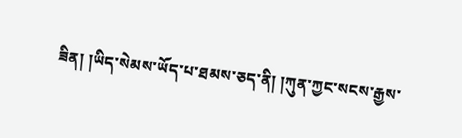ཟིན། །ཡིད་སེམས་ཡོད་པ་ཐམས་ཅད་ནི། །ཀུན་ཀྱང་སངས་རྒྱས་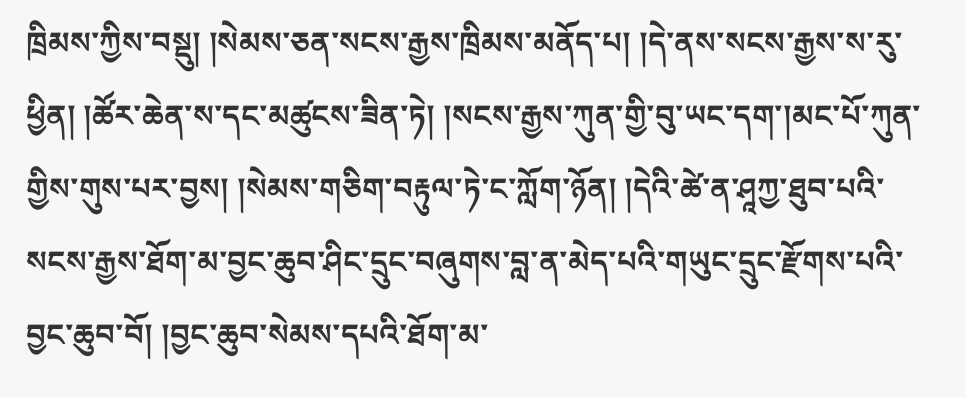ཁྲིམས་ཀྱིས་བསྡུ། །སེམས་ཅན་སངས་རྒྱས་ཁྲིམས་མནོད་པ། །དེ་ནས་སངས་རྒྱས་ས་རུ་ཕྱིན། །ཚོར་ཆེན་ས་དང་མཚུངས་ཟིན་ཏེ། །སངས་རྒྱས་ཀུན་གྱི་བུ་ཡང་དག་།མང་པོ་ཀུན་གྱིས་གུས་པར་བྱས། །སེམས་གཅིག་བརྟུལ་ཏེ་ང་ཀློག་ཉོན། །དེའི་ཚེ་ན་ཤཱཀྱ་ཐུབ་པའི་སངས་རྒྱས་ཐོག་མ་བྱང་ཆུབ་ཤིང་དྲུང་བཞུགས་བླ་ན་མེད་པའི་གཡུང་དྲུང་རྫོགས་པའི་བྱང་ཆུབ་བོ། །བྱང་ཆུབ་སེམས་དཔའི་ཐོག་མ་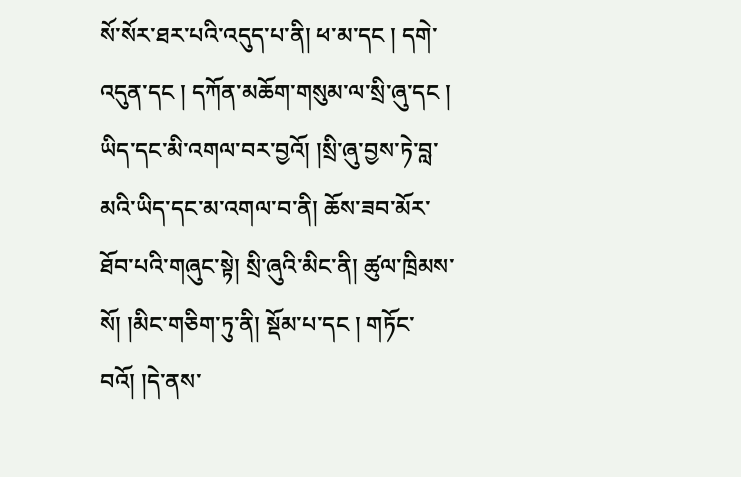སོ་སོར་ཐར་པའི་འདུད་པ་ནི། ཕ་མ་དང ། དགེ་འདུན་དང ། དཀོན་མཆོག་གསུམ་ལ་སྲི་ཞུ་དང ། ཡིད་དང་མི་འགལ་བར་བྱའོ། །སྲི་ཞུ་བྱས་ཏེ་བླ་མའི་ཡིད་དང་མ་འགལ་བ་ནི། ཆོས་ཟབ་མོར་ཐོབ་པའི་གཞུང་སྟེ། སྲི་ཞུའི་མིང་ནི། ཚུལ་ཁྲིམས་སོ། །མིང་གཅིག་ཏུ་ནི། སྡོམ་པ་དང ། གཏོང་བའོ། །དེ་ནས་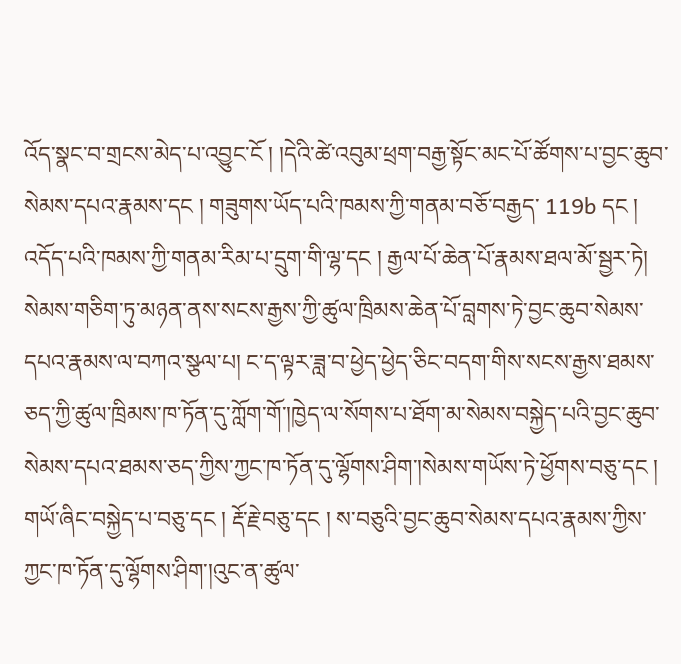འོད་སྣང་བ་གྲངས་མེད་པ་འབྱུང་ངོ ། །དེའི་ཚེ་འབུམ་ཕྲག་བརྒྱ་སྟོང་མང་པོ་ཚོགས་པ་བྱང་ཆུབ་སེམས་དཔའ་རྣམས་དང ། གཟུགས་ཡོད་པའི་ཁམས་ཀྱི་གནམ་བཅོ་བརྒྱད་ 119b དང ། འདོད་པའི་ཁམས་ཀྱི་གནམ་རིམ་པ་དྲུག་གི་ལྷ་དང ། རྒྱལ་པོ་ཆེན་པོ་རྣམས་ཐལ་མོ་སྦྱར་ཏེ། སེམས་གཅིག་ཏུ་མཉན་ནས་སངས་རྒྱས་ཀྱི་ཚུལ་ཁྲིམས་ཆེན་པོ་བླགས་ཏེ་བྱང་ཆུབ་སེམས་དཔའ་རྣམས་ལ་བཀའ་སྩལ་པ། ང་ད་ལྟར་ཟླ་བ་ཕྱེད་ཕྱེད་ཅིང་བདག་གིས་སངས་རྒྱས་ཐམས་ཅད་ཀྱི་ཚུལ་ཁྲིམས་ཁ་ཏོན་དུ་ཀློག་གོ་།ཁྱེད་ལ་སོགས་པ་ཐོག་མ་སེམས་བསྐྱེད་པའི་བྱང་ཆུབ་སེམས་དཔའ་ཐམས་ཅད་ཀྱིས་ཀྱང་ཁ་ཏོན་དུ་ལྷོགས་ཤིག་།སེམས་གཡོས་ཏེ་ཕྱོགས་བཅུ་དང ། གཡོ་ཞིང་བསྐྱེད་པ་བཅུ་དང ། རྡོ་རྗེ་བཅུ་དང ། ས་བཅུའི་བྱང་ཆུབ་སེམས་དཔའ་རྣམས་ཀྱིས་ཀྱང་ཁ་ཏོན་དུ་ལྷོགས་ཤིག་།འུང་ན་ཚུལ་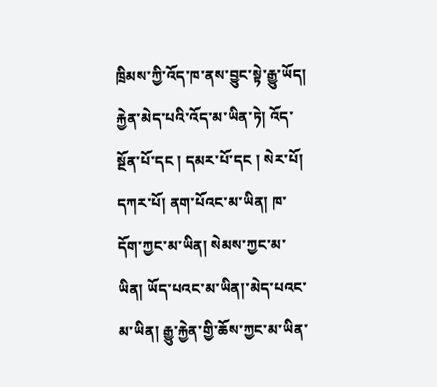ཁྲིམས་ཀྱི་འོད་ཁ་ནས་བྱུང་སྟེ་རྒྱུ་ཡོད། རྐྱེན་མེད་པའི་འོད་མ་ཡིན་ཏེ། འོད་སྔོན་པོ་དང ། དམར་པོ་དང ། སེར་པོ། དཀར་པོ། ནག་པོའང་མ་ཡིན། ཁ་དོག་ཀྱང་མ་ཡིན། སེམས་ཀྱང་མ་ཡིན། ཡོད་པའང་མ་ཡིན།་མེད་པའང་མ་ཡིན། རྒྱུ་རྐྱེན་གྱི་ཆོས་ཀྱང་མ་ཡིན་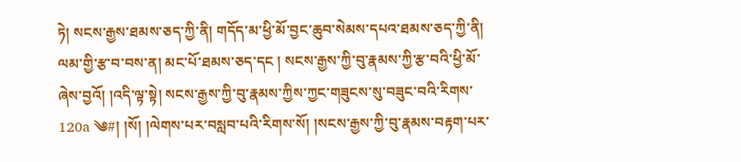ཏེ། སངས་རྒྱས་ཐམས་ཅད་ཀྱི་ནི། གདོད་མ་ཕྱི་མོ་བྱང་ཆུབ་སེམས་དཔའ་ཐམས་ཅད་ཀྱི་ནི། ལམ་གྱི་རྩ་བ་བས་ན། མང་པོ་ཐམས་ཅད་དང ། སངས་རྒྱས་ཀྱི་བུ་རྣམས་ཀྱི་རྩ་བའི་ཕྱི་མོ་ཞེས་བྱའོ། །འདི་ལྟ་སྟེ། སངས་རྒྱས་ཀྱི་བུ་རྣམས་ཀྱིས་ཀྱང་གཟུངས་སུ་བཟུང་བའི་རིགས་ 120a ༄#། །སོ། །ལེགས་པར་བསླབ་པའི་རིགས་སོ། །སངས་རྒྱས་ཀྱི་བུ་རྣམས་བརྟག་པར་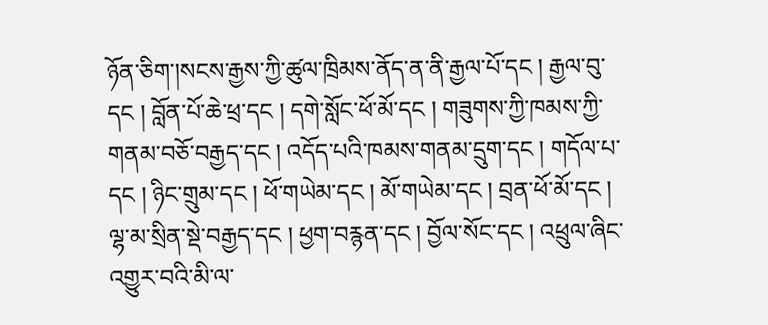ཉོན་ཅིག་།སངས་རྒྱས་ཀྱི་ཚུལ་ཁྲིམས་ནོད་ན་ནི་རྒྱལ་པོ་དང ། རྒྱལ་བུ་དང ། བློན་པོ་ཆེ་ཕྲ་དང ། དགེ་སློང་ཕོ་མོ་དང ། གཟུགས་ཀྱི་ཁམས་ཀྱི་གནམ་བཅོ་བརྒྱད་དང ། འདོད་པའི་ཁམས་གནམ་དྲུག་དང ། གདོལ་པ་དང ། ཉིང་གྲུམ་དང ། ཕོ་གཡེམ་དང ། མོ་གཡེམ་དང ། བྲན་ཕོ་མོ་དང ། ལྷ་མ་སྲིན་སྡེ་བརྒྱད་དང ། ཕྱག་བརྙན་དང ། བྱོལ་སོང་དང ། འཕྲུལ་ཞིང་འགྱུར་བའི་མི་ལ་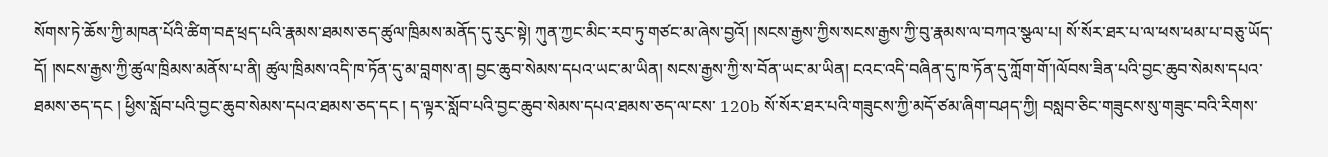སོགས་ཏེ་ཆོས་ཀྱི་མཁན་པོའི་ཚིག་བརྡ་ཕྲད་པའི་རྣམས་ཐམས་ཅད་ཚུལ་ཁྲིམས་མནོད་དུ་རུང་སྟེ། ཀུན་ཀྱང་མིང་རབ་ཏུ་གཙང་མ་ཞེས་བྱའོ། །སངས་རྒྱས་ཀྱིས་སངས་རྒྱས་ཀྱི་བུ་རྣམས་ལ་བཀའ་སྩལ་པ། སོ་སོར་ཐར་པ་ལ་ཕས་ཕམ་པ་བཅུ་ཡོད་དོ། །སངས་རྒྱས་ཀྱི་ཚུལ་ཁྲིམས་མནོས་པ་ནི། ཚུལ་ཁྲིམས་འདི་ཁ་ཏོན་དུ་མ་བླགས་ན། བྱང་ཆུབ་སེམས་དཔའ་ཡང་མ་ཡིན། སངས་རྒྱས་ཀྱི་ས་བོན་ཡང་མ་ཡིན། ངའང་འདི་བཞིན་དུ་ཁ་ཏོན་དུ་ཀློག་གོ་།ལོབས་ཟིན་པའི་བྱང་ཆུབ་སེམས་དཔའ་ཐམས་ཅད་དང ། ཕྱིས་སློབ་པའི་བྱང་ཆུབ་སེམས་དཔའ་ཐམས་ཅད་དང ། ད་ལྟར་སློབ་པའི་བྱང་ཆུབ་སེམས་དཔའ་ཐམས་ཅད་ལ་ངས་ 120b སོ་སོར་ཐར་པའི་གཟུངས་ཀྱི་མདོ་ཙམ་ཞིག་བཤད་ཀྱི། བསླབ་ཅིང་གཟུངས་སུ་གཟུང་བའི་རིགས་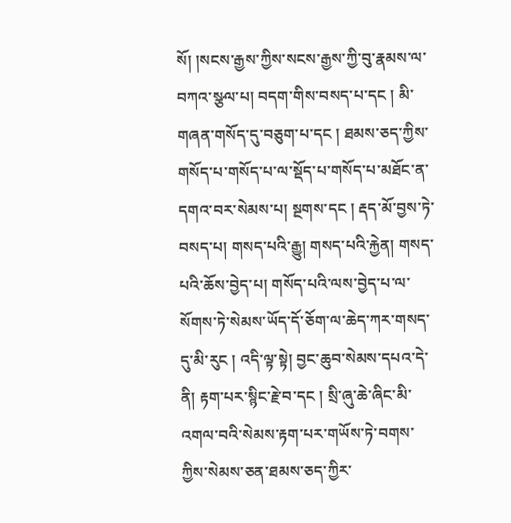སོ། །སངས་རྒྱས་ཀྱིས་སངས་རྒྱས་ཀྱི་བུ་རྣམས་ལ་བཀའ་སྩལ་པ། བདག་གིས་བསད་པ་དང ། མི་གཞན་གསོད་དུ་བཅུག་པ་དང ། ཐམས་ཅད་ཀྱིས་གསོད་པ་གསོད་པ་ལ་སྡོད་པ་གསོད་པ་མཐོང་ན་དགའ་བར་སེམས་པ། སྔགས་དང ། རྡད་མོ་བྱས་ཏེ་བསད་པ། གསད་པའི་རྒྱུ། གསད་པའི་རྐྱེན། གསད་པའི་ཆོས་བྱེད་པ། གསོད་པའི་ལས་བྱེད་པ་ལ་སོགས་ཏེ་སེམས་ཡོད་དོ་ཅོག་ལ་ཆེད་ཀར་གསད་དུ་མི་རུང ། འདི་ལྟ་སྟེ། བྱང་ཆུབ་སེམས་དཔའ་དེ་ནི། རྟག་པར་སྙིང་རྗེ་བ་དང ། སྲི་ཞུ་ཆེ་ཞིང་མི་འགལ་བའི་སེམས་རྟག་པར་གཡོས་ཏེ་བགས་ཀྱིས་སེམས་ཅན་ཐམས་ཅད་ཀྱིར་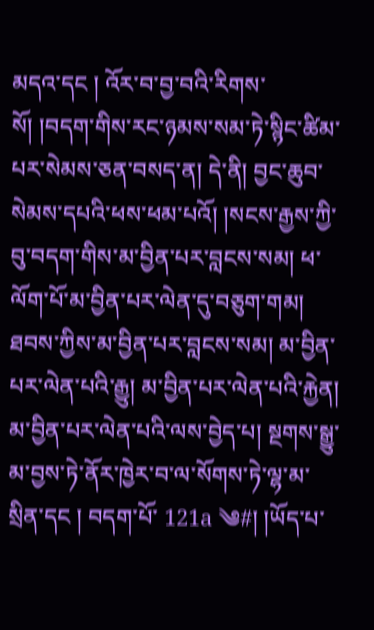མདའ་དང ། འོར་བ་བྱ་བའི་རིགས་སོ། །བདག་གིས་རང་ཉམས་སམ་ཏེ་སྙིང་ཚིམ་པར་སེམས་ཅན་བསད་ན། དེ་ནི། བྱང་ཆུབ་སེམས་དཔའི་ཕས་ཕམ་པའོ། །སངས་རྒྱས་ཀྱི་བུ་བདག་གིས་མ་བྱིན་པར་བླངས་སམ། ཕ་ལོག་པོ་མ་བྱིན་པར་ལེན་དུ་བཅུག་གམ། ཐབས་ཀྱིས་མ་བྱིན་པར་བླངས་སམ། མ་བྱིན་པར་ལེན་པའི་རྒྱུ། མ་བྱིན་པར་ལེན་པའི་རྐྱེན། མ་བྱིན་པར་ལེན་པའི་ལས་བྱེད་པ། སྔགས་སྒྱུ་མ་བྱས་ཏེ་ནོར་ཁྱེར་བ་ལ་སོགས་ཏེ་ལྷ་མ་སྲིན་དང ། བདག་པོ་ 121a ༄#། །ཡོད་པ་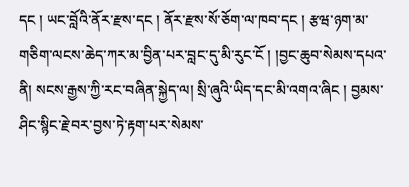དང ། ཡང་བློའི་ནོར་རྫས་དང ། ནོར་རྫས་སོ་ཅོག་ལ་ཁབ་དང ། རྩཝ་ཉག་མ་གཅིག་ལངས་ཆེད་ཀར་མ་བྱིན་པར་བླང་དུ་མི་རུང་ངོ ། །བྱང་ཆུབ་སེམས་དཔའ་ནི། སངས་རྒྱས་ཀྱི་རང་བཞིན་སྐྱེད་ལ། སྲི་ཞུའི་ཡིད་དང་མི་འགའ་ཞིང ། བྱམས་ཤིང་སྙིང་རྗེ་བར་བྱས་ཏེ་རྟག་པར་སེམས་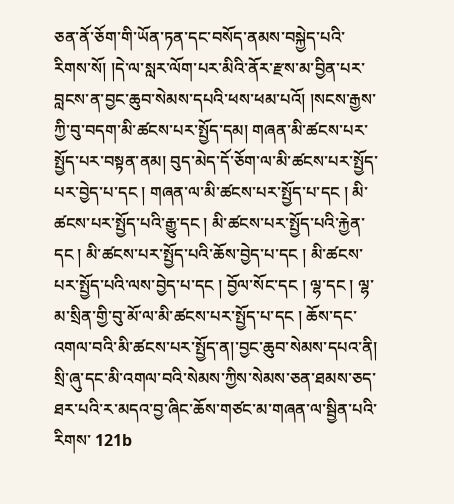ཅན་ནོ་ཅོག་གི་ཡོན་ཏན་དང་བསོད་ནམས་བསྐྱེད་པའི་རིགས་སོ། །དེ་ལ་སླར་ལོག་པར་མིའི་ནོར་རྫས་མ་བྱིན་པར་བླངས་ན་བྱང་ཆུབ་སེམས་དཔའི་ཕས་ཕམ་པའོ། །སངས་རྒྱས་ཀྱི་བུ་བདག་མི་ཚངས་པར་སྤྱོད་དམ། གཞན་མི་ཚངས་པར་སྤྱོད་པར་བསྟན་ནམ། བུད་མེད་དོ་ཅོག་ལ་མི་ཚངས་པར་སྤྱོད་པར་བྱེད་པ་དང ། གཞན་ལ་མི་ཚངས་པར་སྤྱོད་པ་དང ། མི་ཚངས་པར་སྤྱོད་པའི་རྒྱུ་དང ། མི་ཚངས་པར་སྤྱོད་པའི་རྐྱེན་དང ། མི་ཚངས་པར་སྤྱོད་པའི་ཆོས་བྱེད་པ་དང ། མི་ཚངས་པར་སྤྱོད་པའི་ལས་བྱེད་པ་དང ། བྱོལ་སོང་དང ། ལྷ་དང ། ལྷ་མ་སྲིན་གྱི་བུ་མོ་ལ་མི་ཚངས་པར་སྤྱོད་པ་དང ། ཆོས་དང་འགལ་བའི་མི་ཚངས་པར་སྤྱོད་ན།་བྱང་ཆུབ་སེམས་དཔའ་ནི། སྲི་ཞུ་དང་མི་འགལ་བའི་སེམས་ཀྱིས་སེམས་ཅན་ཐམས་ཅད་ཐར་པའི་ར་མདའ་བྱ་ཞིང་ཆོས་གཙང་མ་གཞན་ལ་སྦྱིན་པའི་རིགས་ 121b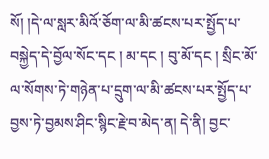སོ། །དེ་ལ་སླར་མིའོ་ཅོག་ལ་མི་ཚངས་པར་སྤྱོད་པ་བསྐྱེད་དེ་བྱོལ་སོང་དང ། མ་དང ། བུ་མོ་དང ། སྲིང་མོ་ལ་སོགས་ཏེ་གཉེན་པ་དྲུག་ལ་མི་ཚངས་པར་སྤྱོད་པ་བྱས་ཏེ་བྱམས་ཤིང་སྙིང་རྗེ་བ་མེད་ན། དེ་ནི། བྱང་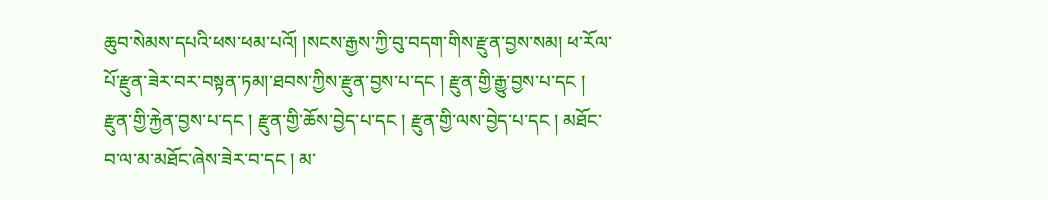ཆུབ་སེམས་དཔའི་ཕས་ཕམ་པའོ། །སངས་རྒྱས་ཀྱི་བུ་བདག་གིས་རྫུན་བྱས་སམ། ཕ་རོལ་པོ་རྫུན་ཟེར་བར་བསྟན་ཏམ།་ཐབས་ཀྱིས་རྫུན་བྱས་པ་དང ། རྫུན་གྱི་རྒྱུ་བྱས་པ་དང ། རྫུན་གྱི་རྐྱེན་བྱས་པ་དང ། རྫུན་གྱི་ཆོས་བྱེད་པ་དང ། རྫུན་གྱི་ལས་བྱེད་པ་དང ། མཐོང་བ་ལ་མ་མཐོང་ཞེས་ཟེར་བ་དང ། མ་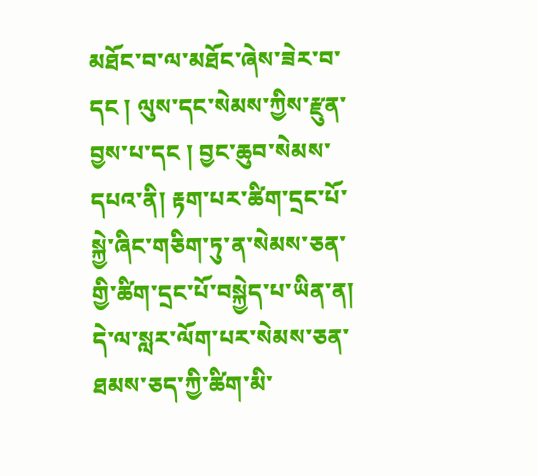མཐོང་བ་ལ་མཐོང་ཞེས་ཟེར་བ་དང ། ལུས་དང་སེམས་ཀྱིས་རྫུན་བྱས་པ་དང ། བྱང་ཆུབ་སེམས་དཔའ་ནི། རྟག་པར་ཚིག་དྲང་པོ་སྐྱེ་ཞིང་གཅིག་ཏུ་ན་སེམས་ཅན་གྱི་ཚིག་དྲང་པོ་བསྐྱེད་པ་ཡིན་ན། དེ་ལ་སླར་ལོག་པར་སེམས་ཅན་ཐམས་ཅད་ཀྱི་ཚིག་མི་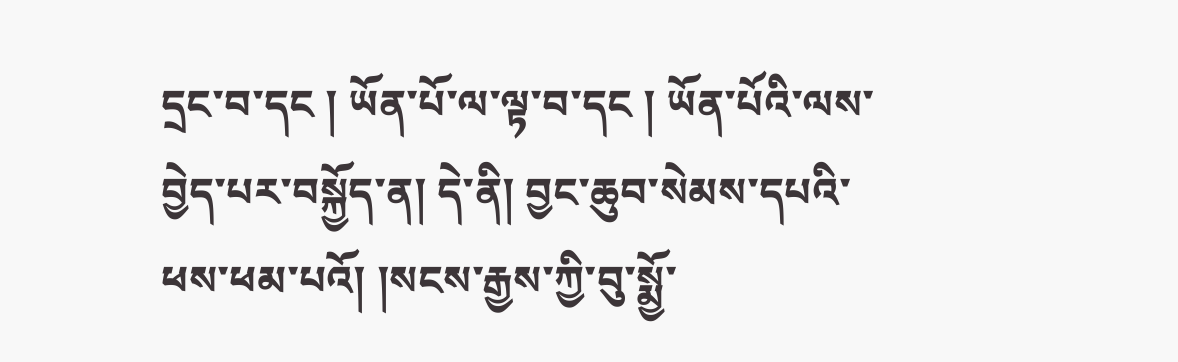དྲང་བ་དང ། ཡོན་པོ་ལ་ལྟ་བ་དང ། ཡོན་པོའི་ལས་བྱེད་པར་བསྐྱོད་ན། དེ་ནི། བྱང་ཆུབ་སེམས་དཔའི་ཕས་ཕམ་པའོ། །སངས་རྒྱས་ཀྱི་བུ་སྨྱོ་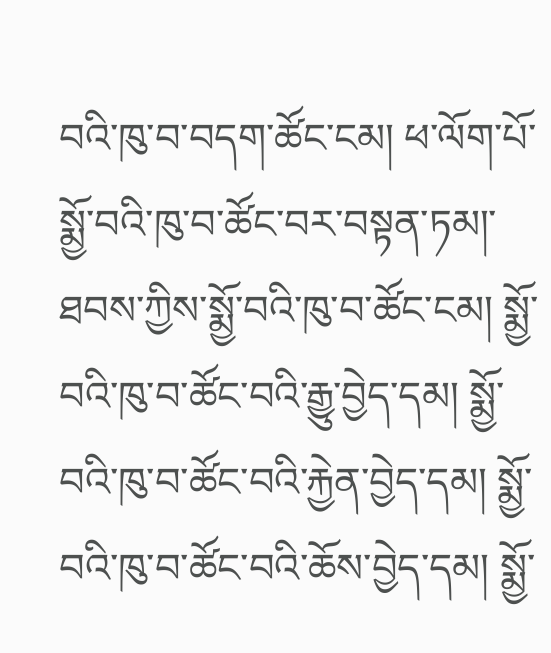བའི་ཁུ་བ་བདག་ཚོང་ངམ། ཕ་ལོག་པོ་སྨྱོ་བའི་ཁུ་བ་ཚོང་བར་བསྟན་ཏམ།་ཐབས་ཀྱིས་སྨྱོ་བའི་ཁུ་བ་ཚོང་ངམ། སྨྱོ་བའི་ཁུ་བ་ཚོང་བའི་རྒྱུ་བྱེད་དམ། སྨྱོ་བའི་ཁུ་བ་ཚོང་བའི་རྐྱེན་བྱེད་དམ། སྨྱོ་བའི་ཁུ་བ་ཚོང་བའི་ཆོས་བྱེད་དམ། སྨྱོ་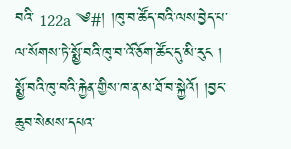བའི་ 122a ༄#། །ཁུ་བ་ཚོད་བའི་ལས་བྱེད་པ་ལ་སོགས་ཏེ་སྨྱོ་བའི་ཁུ་བ་འོ་ཅོག་ཚོང་དུ་མི་རུང ། སྨྱོ་བའི་ཁུ་བའི་རྐྱེན་གྱིས་ཁ་ན་མ་ཐོ་བ་སྐྱེའོ། །བྱང་ཆུབ་སེམས་དཔའ་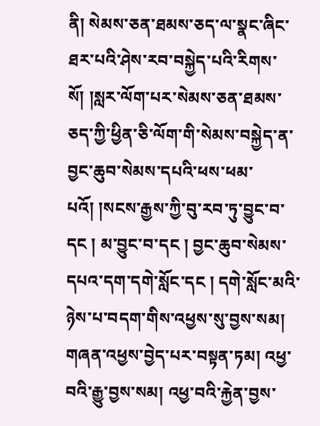ནི། སེམས་ཅན་ཐམས་ཅད་ལ་སྣང་ཞིང་ཐར་པའི་ཤེས་རབ་བསྐྱེད་པའི་རིགས་སོ། །སླར་ལོག་པར་སེམས་ཅན་ཐམས་ཅད་ཀྱི་ཕྱིན་ཅི་ལོག་གི་སེམས་བསྐྱེད་ན་བྱང་ཆུབ་སེམས་དཔའི་ཕས་ཕམ་པའོ། །སངས་རྒྱས་ཀྱི་བུ་རབ་ཏུ་བྱུང་བ་དང ། མ་བྱུང་བ་དང ། བྱང་ཆུབ་སེམས་དཔའ་དག་དགེ་སློང་དང ། དགེ་སློང་མའི་ཉེས་པ་བདག་གིས་འཕྱས་སུ་བྱས་སམ། གཞན་འཕྱས་བྱེད་པར་བསྟན་ཏམ། འཕྱ་བའི་རྒྱུ་བྱས་སམ། འཕྱ་བའི་རྐྱེན་བྱས་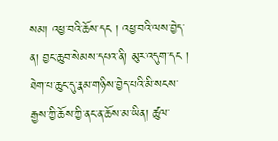སམ། འཕྱ་བའི་ཆོས་དང ། འཕྱ་བའི་ལས་བྱེད་ན། བྱང་ཆུབ་སེམས་དཔའ་ནི། མུར་འདུག་དང ། ཐེག་པ་ཆུང་དུ་རྣམ་གཉིས་བྱེད་པའི་མི་སངས་རྒྱས་ཀྱི་ཆོས་ཀྱི་ནང་ན་ཆོས་མ་ཡིན། ཚུལ་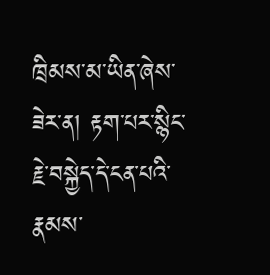ཁྲིམས་མ་ཡིན་ཞེས་ཟེར་ན། རྟག་པར་སྙིང་རྗེ་བསྐྱེད་དེ་ངན་པའི་རྣམས་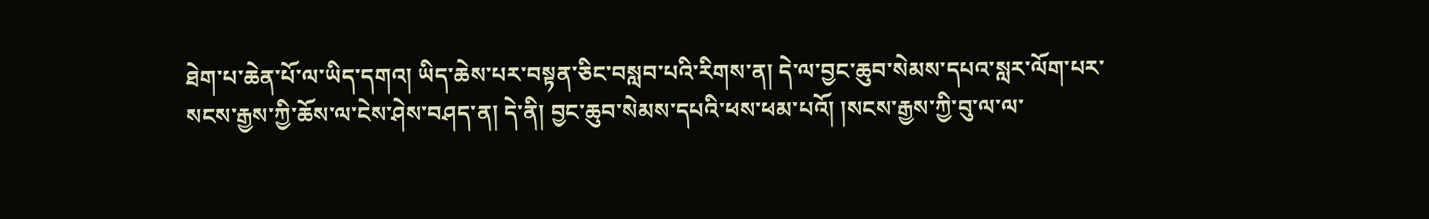ཐེག་པ་ཆེན་པོ་ལ་ཡིད་དགའ། ཡིད་ཆེས་པར་བསྟན་ཅིང་བསླབ་པའི་རིགས་ན། དེ་ལ་བྱང་ཆུབ་སེམས་དཔའ་སླར་ལོག་པར་སངས་རྒྱས་ཀྱི་ཆོས་ལ་ངེས་ཤེས་བཤད་ན། དེ་ནི། བྱང་ཆུབ་སེམས་དཔའི་ཕས་ཕམ་པའོ། །སངས་རྒྱས་ཀྱི་བུ་ལ་ལ་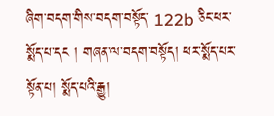ཞིག་བདག་གིས་བདག་བསྟོད་ 122b ཅིང་ཕར་སྨོད་པ་དང ། གཞན་ལ་བདག་བསྟོད། ཕར་སྨོད་པར་སྟོན་པ། སྨོད་པའི་རྒྱུ།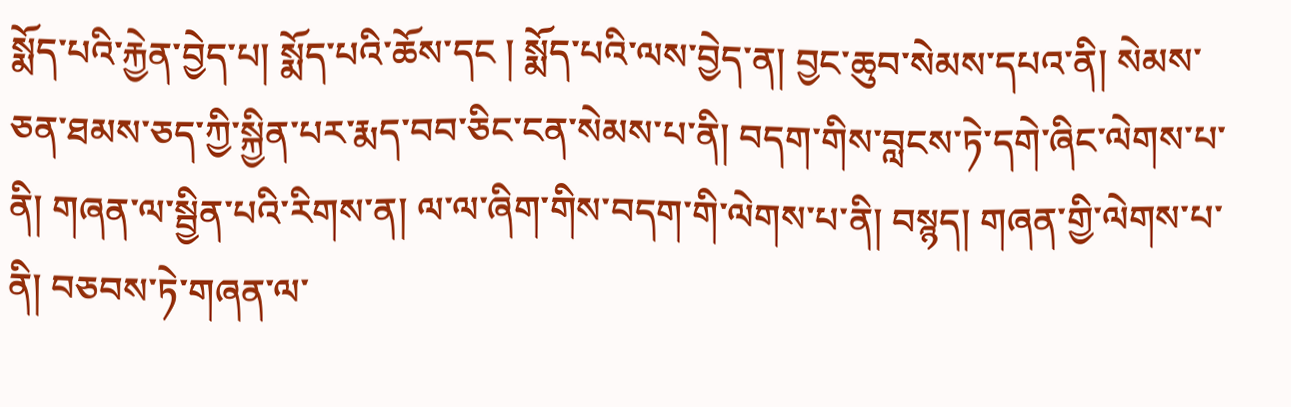སྨོད་པའི་རྐྱེན་བྱེད་པ། སྨོད་པའི་ཆོས་དང ། སྨོད་པའི་ལས་བྱེད་ན། བྱང་ཆུབ་སེམས་དཔའ་ནི། སེམས་ཅན་ཐམས་ཅད་ཀྱི་སྐྱིན་པར་རྨད་བབ་ཅིང་ངན་སེམས་པ་ནི། བདག་གིས་བླངས་ཏེ་དགེ་ཞིང་ལེགས་པ་ནི། གཞན་ལ་སྦྱིན་པའི་རིགས་ན། ལ་ལ་ཞིག་གིས་བདག་གི་ལེགས་པ་ནི། བསྙད། གཞན་གྱི་ལེགས་པ་ནི། བཅབས་ཏེ་གཞན་ལ་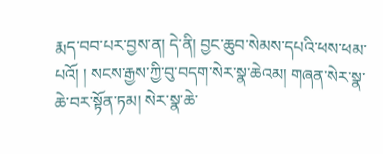རྨད་བབ་པར་བྱས་ན། དེ་ནི། བྱང་ཆུབ་སེམས་དཔའི་ཕས་ཕམ་པའོ། ། སངས་རྒྱས་ཀྱི་བུ་བདག་སེར་སྣ་ཆེའམ། གཞན་སེར་སྣ་ཆེ་བར་སྟོན་ཏམ། སེར་སྣ་ཆེ་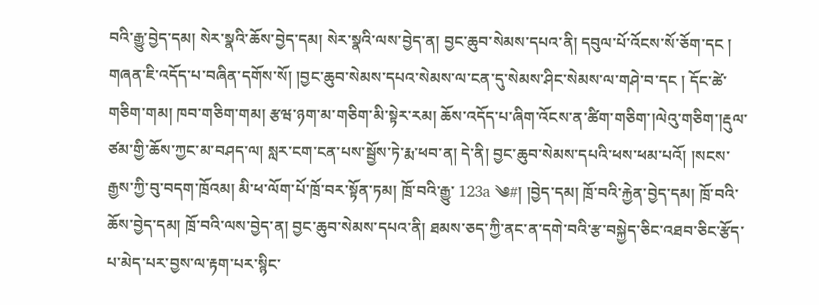བའི་རྒྱུ་བྱེད་དམ། སེར་སྣའི་ཆོས་བྱེད་དམ། སེར་སྣའི་ལས་བྱེད་ན། བྱང་ཆུབ་སེམས་དཔའ་ནི། དབུལ་པོ་འོངས་སོ་ཅོག་དང ། གཞན་ཇི་འདོད་པ་བཞིན་དགོས་སོ། །བྱང་ཆུབ་སེམས་དཔའ་སེམས་ལ་ངན་དུ་སེམས་ཤིང་སེམས་ལ་གཤེ་བ་དང ། དོང་ཚེ་གཅིག་གམ། ཁབ་གཅིག་གམ། རྩཝ་ཉག་མ་གཅིག་མི་སྟེར་རམ། ཆོས་འདོད་པ་ཞིག་འོངས་ན་ཚིག་གཅིག་།ལེའུ་གཅིག་།རྡུལ་ཙམ་གྱི་ཆོས་ཀྱང་མ་བཤད་ལ། སླར་ངག་ངན་པས་སྦྱོས་ཏེ་རྨ་ཕབ་ན། དེ་ནི། བྱང་ཆུབ་སེམས་དཔའི་ཕས་ཕམ་པའོ། །སངས་རྒྱས་ཀྱི་བུ་བདག་ཁྲོའམ། མི་ཕ་ལོག་པོ་ཁྲོ་བར་སྟོན་ཏམ། ཁྲོ་བའི་རྒྱུ་ 123a ༄#། །བྱེད་དམ། ཁྲོ་བའི་རྐྱེན་བྱེད་དམ། ཁྲོ་བའི་ཆོས་བྱེད་དམ། ཁྲོ་བའི་ལས་བྱེད་ན། བྱང་ཆུབ་སེམས་དཔའ་ནི། ཐམས་ཅད་ཀྱི་ནང་ན་དགེ་བའི་རྩ་བསྐྱེད་ཅིང་འཐབ་ཅིང་རྩོད་པ་མེད་པར་བྱས་ལ་རྟག་པར་སྙིང་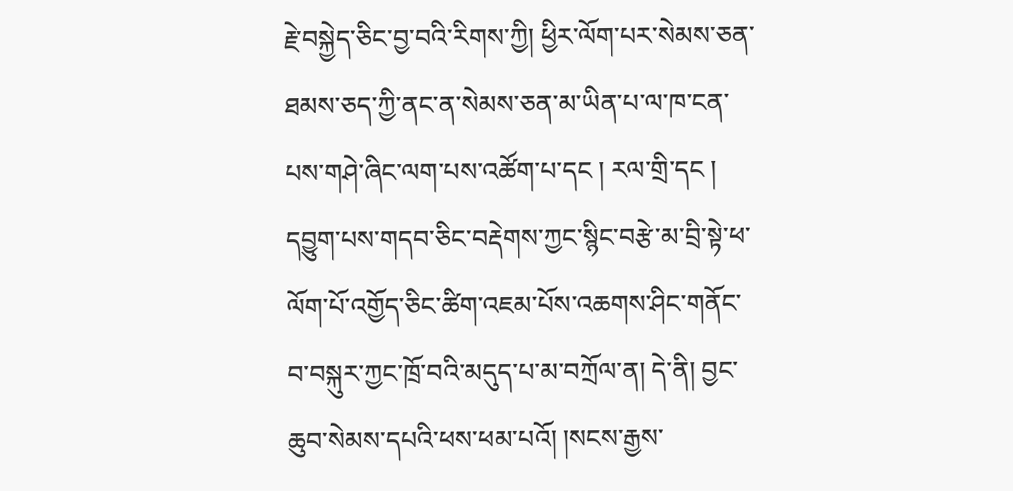རྗེ་བསྐྱེད་ཅིང་བྱ་བའི་རིགས་ཀྱི། ཕྱིར་ལོག་པར་སེམས་ཅན་ཐམས་ཅད་ཀྱི་ནང་ན་སེམས་ཅན་མ་ཡིན་པ་ལ་ཁ་ངན་པས་གཤེ་ཞིང་ལག་པས་འཚོག་པ་དང ། རལ་གྲི་དང ། དབྱུག་པས་གདབ་ཅིང་བརྡེགས་ཀྱང་སྙིང་བརྩེ་མ་བྲི་སྟེ་ཕ་ལོག་པོ་འགྱོད་ཅིང་ཚིག་འཇམ་པོས་འཆགས་ཤིང་གནོང་བ་བསྐུར་ཀྱང་ཁྲོ་བའི་མདུད་པ་མ་བཀྲོལ་ན། དེ་ནི། བྱང་ཆུབ་སེམས་དཔའི་ཕས་ཕམ་པའོ། །སངས་རྒྱས་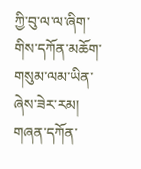ཀྱི་བུ་ལ་ལ་ཞིག་གིས་དཀོན་མཆོག་གསུམ་ལམ་ཡིན་ཞེས་ཟེར་རམ། གཞན་དཀོན་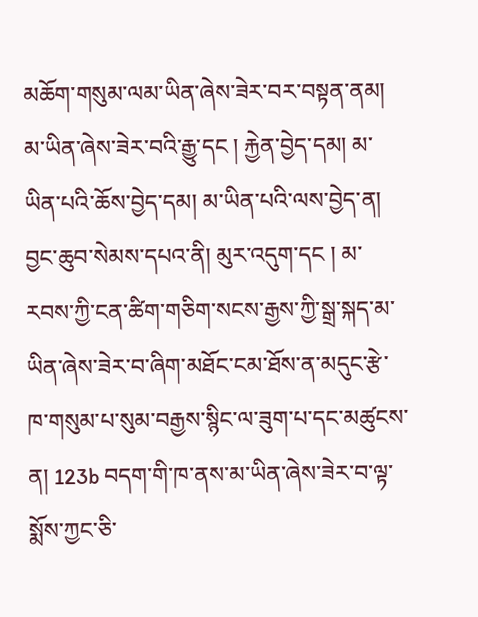མཆོག་གསུམ་ལམ་ཡིན་ཞེས་ཟེར་བར་བསྟན་ནམ། མ་ཡིན་ཞེས་ཟེར་བའི་རྒྱུ་དང ། རྐྱེན་བྱེད་དམ། མ་ཡིན་པའི་ཆོས་བྱེད་དམ། མ་ཡིན་པའི་ལས་བྱེད་ན། བྱང་ཆུབ་སེམས་དཔའ་ནི། མུར་འདུག་དང ། མ་རབས་ཀྱི་ངན་ཚིག་གཅིག་སངས་རྒྱས་ཀྱི་སྒྲ་སྐད་མ་ཡིན་ཞེས་ཟེར་བ་ཞིག་མཐོང་ངམ་ཐོས་ན་མདུང་རྩེ་ཁ་གསུམ་པ་སུམ་བརྒྱས་སྙིང་ལ་ཟུག་པ་དང་མཚུངས་ན། 123b བདག་གི་ཁ་ནས་མ་ཡིན་ཞེས་ཟེར་བ་ལྟ་སྨོས་ཀྱང་ཅི་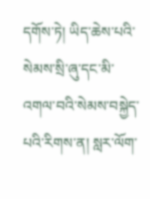དགོས་ཏེ། ཡིད་ཆེས་པའི་སེམས་སྲི་ཞུ་དང་མི་འགལ་བའི་སེམས་བསྐྱེད་པའི་རིགས་ན། སླར་ལོག་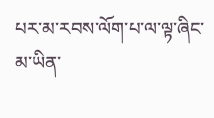པར་མ་རབས་ལོག་པ་ལ་ལྟ་ཞིང་མ་ཡིན་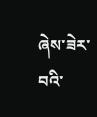ཞེས་ཟེར་བའི་